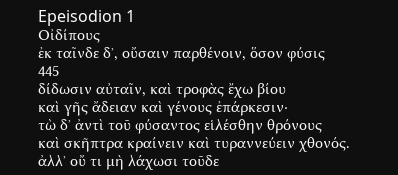Epeisodion 1
Οἰδίπους
ἐκ ταῖνδε δʼ, οὔσαιν παρθένοιν, ὅσον φύσις
445
δίδωσιν αὐταῖν, καὶ τροφὰς ἔχω βίου
καὶ γῆς ἄδειαν καὶ γένους ἐπάρκεσιν·
τὼ δʼ ἀντὶ τοῦ φύσαντος εἱλέσθην θρόνους
καὶ σκῆπτρα κραίνειν καὶ τυραννεύειν χθονός.
ἀλλʼ οὔ τι μὴ λάχωσι τοῦδε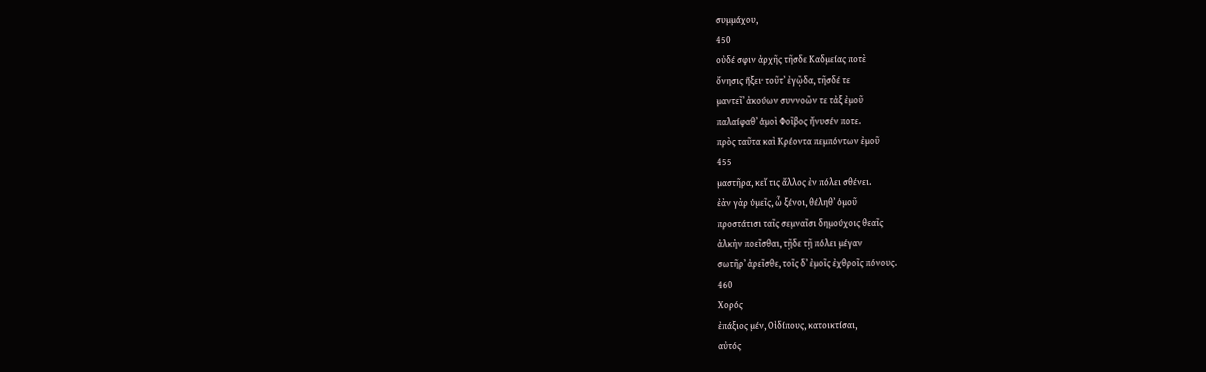συμμάχου,
450
οὐδέ σφιν ἀρχῆς τῆσδε Καδμείας ποτὲ
ὄνησις ἥξει· τοῦτʼ ἐγῷδα, τῆσδέ τε
μαντεῖʼ ἀκούων συννοῶν τε τἀξ ἐμοῦ
παλαίφαθʼ ἁμοὶ Φοῖβος ἤνυσέν ποτε.
πρὸς ταῦτα καὶ Κρέοντα πεμπόντων ἐμοῦ
455
μαστῆρα, κεἴ τις ἄλλος ἐν πόλει σθένει.
ἐὰν γὰρ ὑμεῖς, ὦ ξένοι, θέληθʼ ὁμοῦ
προστάτισι ταῖς σεμναῖσι δημούχοις θεαῖς
ἀλκὴν ποεῖσθαι, τῇδε τῇ πόλει μέγαν
σωτῆρʼ ἀρεῖσθε, τοῖς δʼ ἐμοῖς ἐχθροῖς πόνους.
460
Χορός
ἐπάξιος μέν, Οἰδίπους, κατοικτίσαι,
αὐτός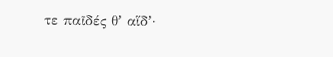τε παῖδές θʼ αἵδʼ·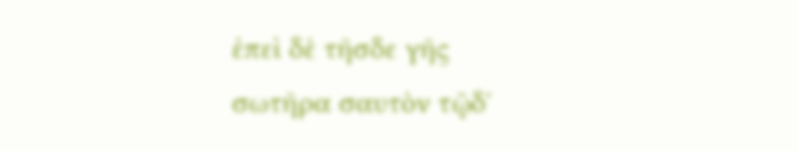ἐπεὶ δὲ τῆσδε γῆς
σωτῆρα σαυτὸν τῷδʼ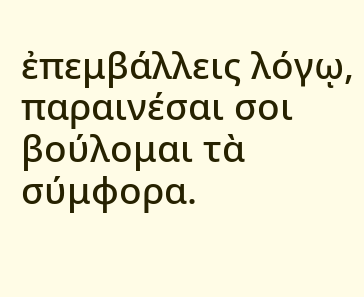ἐπεμβάλλεις λόγῳ,
παραινέσαι σοι βούλομαι τὰ σύμφορα.